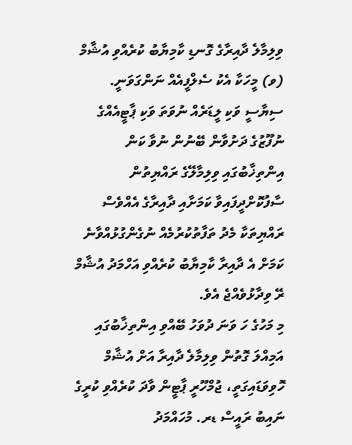ވިލިމާލެ ދާއިރާގެ ގޮނޑި ކާމިޔާބު ކުރެއްވި އުޝާމް (ވ) މީހަކާ އެކު ސެލްފީއެއް ނަންގަވަނީ.
ސިޔާސީ ވަކި ލީޑަރެއް ނުވަތަ ވަކި ޕާޓީއެއްގެ ނުފޫޒުގެ ދަށުވާން ބޭނުން ނުވާ ކަން އިންތިޚާބުގައި ވިލިމާލޭގެ ރައްޔިތުން ސާފުކޮށްދީފައިވާ ކަމަށާއި ދާއިރާގެ އެއްވެސް ރައްޔިތަކާ މެދު ތަފާތުކުރުމެއް ނުގެންގުޅުއްވާނެ ކަމަށް އެ ދާއިރާ ކާމިޔާބު ކުރެއްވި އަހްމަދު އުޝާމް ރޭ ވިދާޅުވެއްޖެ އެވެ.
މި މަހުގެ ހަ ވަނަ ދުވަހު ބޭއްވި އިންތިޚާބުގައި އަމިއްލަ ގޮތުން ވިލިމާލެ ދާއިރާ އަށް އުޝާމް ހޮވިވަޑައިގަތީ، ޖުމްހޫރީ ޕާޓީން ވާދަ ކުރެއްވި ކުރީގެ ނައިބު ރައީސް ޑރ. މުހައްމަދު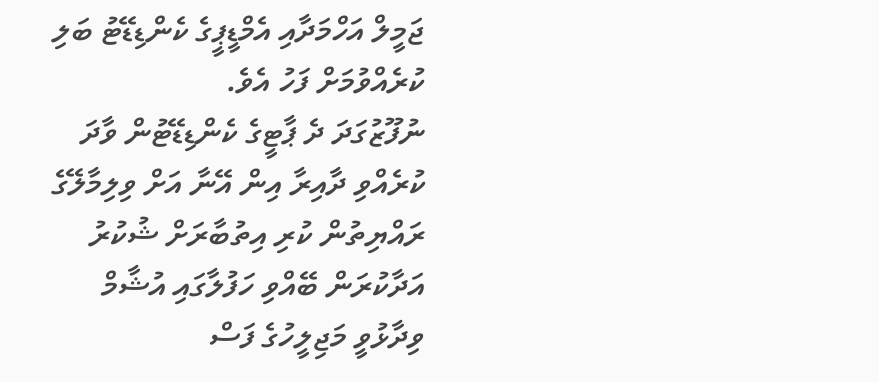ޖަމީލް އަހްމަދާއި އެމްޑީޕީގެ ކެންޑިޑޭޓު ބަލި ކުރެއްވުމަށް ފަހު އެވެ.
ނުފޫޒުގަދަ ދެ ޕާޓީގެ ކެންޑިޑޭޓުން ވާދަ ކުރެއްވި ދާއިރާ އިން އޭނާ އަށް ވިލިމާލޭގެ ރައްޔިތުން ކުރި އިތުބާރަށް ޝުކުރު އަދާކުރަން ބޭއްވި ހަފުލާގައި އުޝާމް ވިދާޅުވީ މަޖިލީހުގެ ފަސް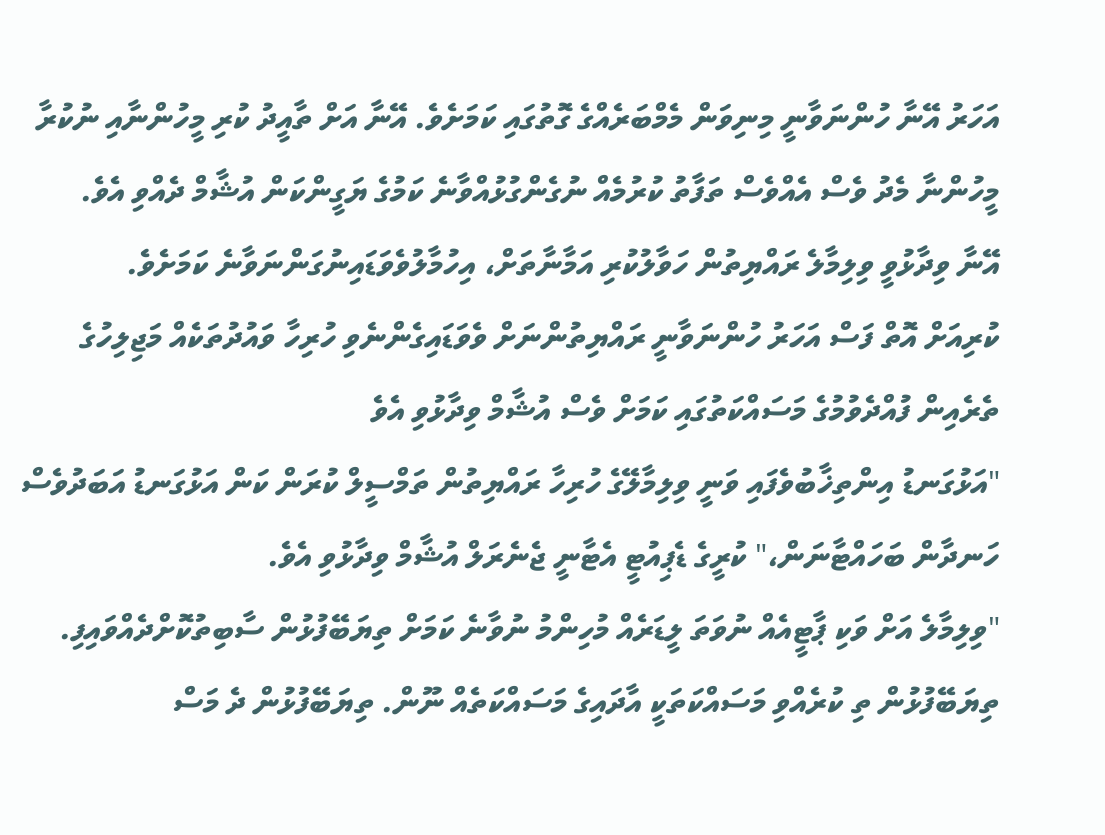އަހަރު އޭނާ ހުންނަވާނީ މިނިވަން މެމްބަރެއްގެ ގޮތުގައި ކަމަށެވެ. އޭނާ އަށް ތާއީދު ކުރި މީހުންނާއި ނުކުރާ މީހުންނާ މެދު ވެސް އެއްވެސް ތަފާތު ކުރުމެއް ނުގެންގުޅުއްވާނެ ކަމުގެ ޔަގީންކަން އުޝާމް ދެއްވި އެވެ.
އޭނާ ވިދާޅުވީ ވިލިމާލެ ރައްޔިތުން ހަވާލުކުރި އަމާނާތަށް، އިހުމާލުވެވަޑައިނުގަންނަވާނެ ކަމަށެވެ.
ކުރިއަށް އޮތް ފަސް އަހަރު ހުންނަވާނީ ރައްޔިތުންނަށް ވެވަޑައިގެންނެވި ހުރިހާ ވައުދުތަކެއް މަޖިލިހުގެ ތެރެއިން ފުއްދެވުމުގެ މަސައްކަތުގައި ކަމަށް ވެސް އުޝާމް ވިދާޅުވި އެވެ
"އަޅުގަނޑު އިންތިޚާބުވެފައި ވަނީ ވިލިމާލޭގެ ހުރިހާ ރައްޔިތުން ތަމްސީލް ކުރަން ކަން އަޅުގަނޑު އަބަދުވެސް ހަނދާން ބަހައްޓާނަން،" ކުރީގެ ޑެޕިއުޓީ އެޓާނީ ޖެނެރަލް އުޝާމް ވިދާޅުވި އެވެ.
"ވިލިމާލެ އަށް ވަކި ޕާޓީއެއް ނުވަތަ ލީޑަރެއް މުހިންމު ނުވާނެ ކަމަށް ތިޔަބޭފުޅުން ސާބިތުކޮށްދެއްވައިފި. ތިޔަބޭފުޅުން ތި ކުރެއްވި މަސައްކަތަކީ އާދައިގެ މަސައްކަތެއް ނޫން. ތިޔަބޭފުޅުން ދެ މަސް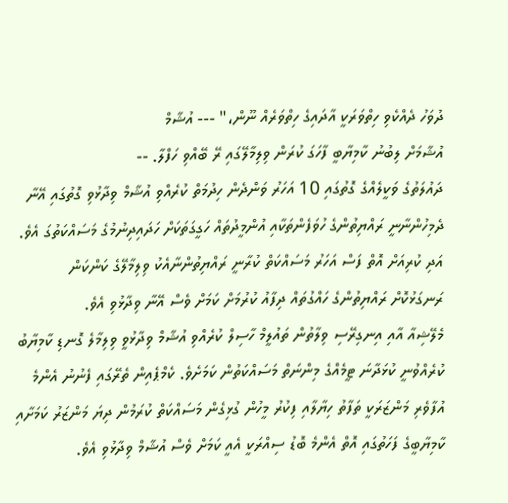ދުވަހު ދެއްކެވި ހިތްވަރަކީ އާދައިގެ ހިތްވަރެއް ނޫން،" --- އުޝާމް
އުޝާމަށް ލިބުނު ކާމިޔާބީ ފާހަގަ ކުރަން ވިލިމާލޭގައި ރޭ ބޭއްވި ހަފްލާ. --
ދައުލަތުގެ ވަކީލެއްގެ ގޮތުގައި 10 އަހަރު ވަންދެން ހިދުމަތް ކުރެއްވި އުޝާމް ވިދާޅުވި ގޮތުގައި އޭނާ ދެމިހުންނާނީ ރައްޔިތުންގެ ހުވަފެންތަކާއި އުންމީދުތައް ހަގީގަތަކަށް ހަދައިދިނުމުގެ މަސައްކަތުގަ އެވެ. އަދި ކުރިއަށް އޮތް ފަސް އަހަރު މަސައްކަތް ކުރާނީ ރައްޔިތުންނާއެކު ވިލިމާލޭގެ ކަންކަން ރަނގަޅުކޮށް ރައްޔިތުންގެ ހައްގުތައް ދިފާއު ކުރުމަށް ކަމަށް ވެސް އޭނާ ވިދާޅުވި އެވެ.
މެލޭޝިއާ އާއި އިނގިރޭސި ވިލާތުން ތައުލީމް ހާސިލް ކުރެއްވި އުޝާމް ވިދާޅުވީ ވިލިމާލެ ގޮނޑި ކާމިޔާބު ކުރެއްވުނީ ކުޅަދާނަ ޓީމެއްގެ މިންނަތް މަސައްކަތުން ކަމަށެވެ. ކެމްޕެއިން ތެރޭގައި ފެނުނު އެންމެ އުފާވެރި މަންޒަރަކީ ތަފާތު ހިޔާލާއި ފިކުރު މީހުން ގުޅިގެން މަސައްކަތް ކުރަމުން ދިޔަ މަންޒަރު ކަމަށާއި ކާމިޔާބީގެ ފަހަތުގައި އޮތް އެންމެ ބޮޑު ސިއްރަކީ އެއީ ކަމަށް ވެސް އުޝާމް ވިދާޅުވި އެވެ.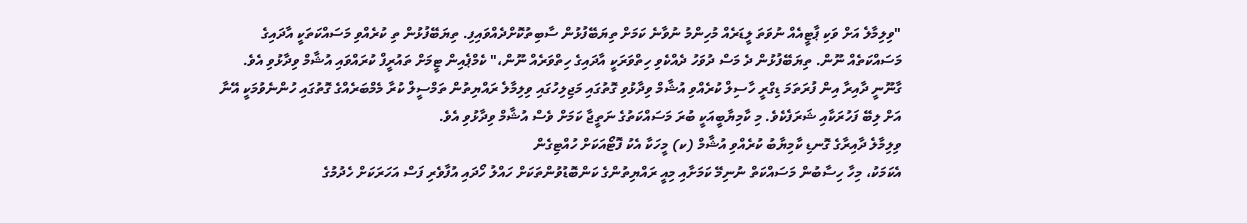"ވިލިމާލެ އަށް ވަކި ޕާޓީއެއް ނުވަތަ ލީޑަރެއް މުހިންމު ނުވާނެ ކަމަށް ތިޔަބޭފުޅުން ސާބިތުކޮށްދެއްވައިފި. ތިޔަބޭފުޅުން ތި ކުރެއްވި މަސައްކަތަކީ އާދައިގެ މަސައްކަތެއް ނޫން. ތިޔަބޭފުޅުން ދެ މަސް ދުވަހު ދެއްކެވި ހިތްވަރަކީ އާދައިގެ ހިތްވަރެއް ނޫން،" ކެމްޕެއިން ޓީމަށް ތައުރީފް ކުރައްވައި އުޝާމް ވިދާޅުވި އެވެ.
ގާނޫނީ ދާއިރާ އިން ފުރަތަމަ ޑިގްރީ ހާސިލް ކުރެއްވި އުޝާމް ވިދާޅުވި ގޮތުގައި މަޖިލިހުގައި ވިލިމާލެ ރައްޔިތުން ތަމްސީލް ކުރާ މެމްބަރެއްގެ ގޮތުގައި ހުންނެވުމަކީ އޭނާ އަށް ލިބޭ ފަހުރަކާއި ޝަރަފެކެވެ. މި ކާމިޔާބީއަކީ ބުރަ މަސައްކަތުގެ ނަތީޖާ ކަމަށް ވެސް އުޝާމް ވިދާޅުވި އެވެ.
ވިލިމާލެ ދާއިރާގެ ގޮނޑި ކާމިޔާބު ކުރެއްވި އުޝާމް (ކ) މީހަކާ އެކު ފޮޓޯއަކަށް ހުއްޓިގެން
އެކަމަކު، މިހާ ހިސާބުން މަސައްކަތް ނުނިމޭ ކަމަށާއި މިއީ ރައްޔިތުންގެ ކަންބޮޑުވުންތަކަށް ހައްލު ހޯދައި އުފާވެރި ފަސް އަހަރަކަށް ހެދުމުގެ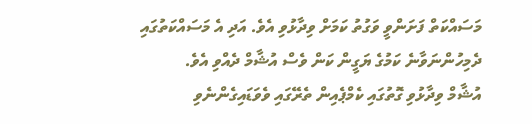މަސައްކަތް ފަށަންވީ ވަގުތު ކަމަށް ވިދާޅުވި އެވެ. އަދި އެ މަސައްކަތުގައި ދެމިހުންނަވާނެ ކަމުގެ ޔަގީން ކަން ވެސް އުޝާމް ދެއްވި އެވެ.
އުޝާމް ވިދާޅުވި ގޮތުގައި ކެމްޕެއިން ތެރޭގައި ވެވަޑައިގެންނެވި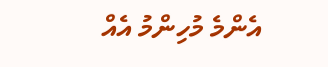އެންމެ މުހިންމު އެއް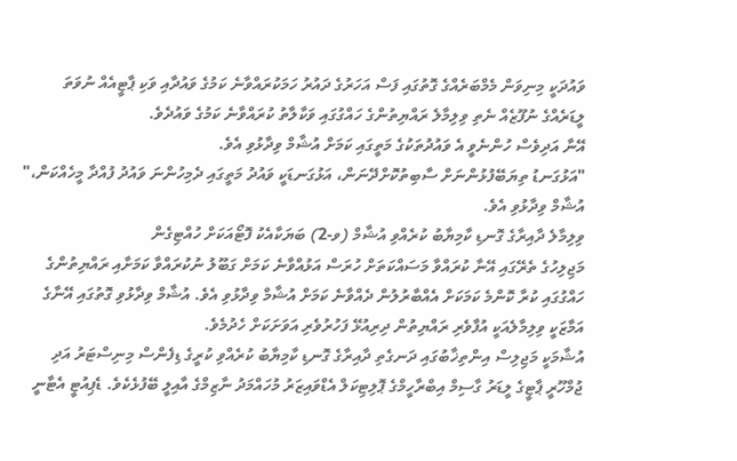ވައުދަކީ މިނިވަން މެމްބަރެއްގެ ގޮތުގައި ފަސް އަހަރުގެ ދައުރު ހަމަކުރައްވާނެ ކަމުގެ ވައުދާއި ވަކި ޕާޓީއެއް ނުވަތަ ލީޑަރެއްގެ ނުފޫޒެއް ނެތި ވިލިމާލެ ރައްޔިތުންގެ ހައްގުގައި ވަކާލާތު ކުރައްވާނެ ކަމުގެ ވައުދެވެ.
އޭނާ އަދިވެސް ހުންނެވީ އެ ވައުދުތަކުގެ މަތީގައި ކަމަށް އުޝާމް ވިދާޅުވި އެވެ.
"އަޅުގަނޑު ތިޔަބޭފުޅުންނަށް ސާބިތުކޮށްދޭނަން، އަޅުގަނޑަކީ ވައުދު މަތީގައި ދެމިހުންނަ ވައުދު ފުއްދާ މީހެއްކަން،" އުޝާމް ވިދާޅުވި އެވެ.
ވިލިމާލެ ދާއިރާގެ ގޮނޑި ކާމިޔާބު ކުރެއްވި އުޝާމް (ވ-2) ބަޔަކާއެކު ފޮޓޯއަކަށް ހުއްޓިގެން
މަޖިލިހުގެ ތެރޭގައި އޭނާ ކުރައްވާ މަސައްކަތަށް ހުރަސް އަޅުއްވާނެ ކަމަށް ގަބޫލު ނުކުރައްވާ ކަމަށާއި ރައްޔިތުންގެ ހައްގުގައި ކުރާ ކޮންމެ ކަމަކަށް އެއްބާރުލުން ދެއްވާނެ ކަމަށް އުޝާމް ވިދާޅުވި އެވެ. އުޝާމް ވިދާޅުވި ގޮތުގައި އޭނާގެ އަމާޒަކީ ވިލިމާލެއަކީ އުފާވެރި ރައްޔިތުން ދިރިއުޅޭ ފަހުރުވެރި އަވަށަކަށް ހެދުމެވެ.
އުޝާމަކީ މަޖިލިސް އިންތިޚާބުގައި ދަނގެތި ދާއިރާގެ ގޮނޑި ކާމިޔާބު ކުރެއްވި ކުރީގެ ޑިފެންސް މިނިސްޓަރު އަދި ޖުމްހޫރީ ޕާޓީގެ ލީޑަރު ގާސިމް އިބްރާހީމްގެ ޕޮލިޓިކަލް އެޑްވައިޒަރު މުހައްމަދު ނާޒިމްގެ އާއިލީ ބޭފުޅެކެވެ. ޑެޕިއުޓީ އެޓާނީ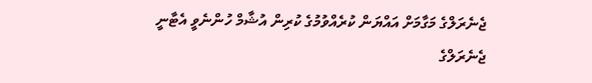ޖެނެރަލްގެ މަގާމަށް އައްޔަން ކުރެއްވުމުގެ ކުރިން އުޝާމް ހުންނެވީ އެޓާނީ ޖެނެރަލްގެ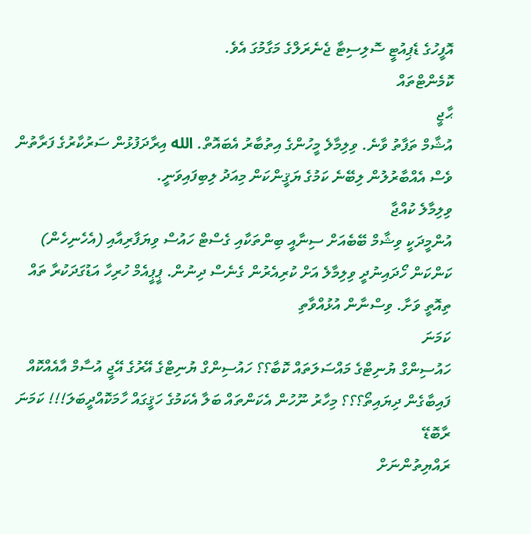އޮފީހުގެ ޑެޕިއުޓީ ސޮލިސިޓާ ޖެނެރަލްގެ މަގާމުގަ އެވެ.
ކޮމެންޓްތައް
ޙާޖީ
އުޝާމް ތަފާތު ވާނެ. ވިލިމާލެ މީހުންގެ އިތުބާރު އެބައޮތް. الله އިރާދަފުޅުން ސަރުކާރުގެ ފަރާތުން ވެސް އެއްބާރުލުން ލިބޭނެ ކަމުގެ ޔަޤީންކަން މިއަދު ލިބިފައިވަނީ.
ވިލިމާލެ ކުއްޖާ
އުންމީދަކީ ވިޝާމް ބޭބެއަށް ސިނާއީ ބިންތަކާއި ގެސްޓް ހައުސް ވިޔަފާރިއާއި (އެހެނިހެން) ކަންކަން ހޯދައިނުދީ ވިލިމާލެ އަށް ކުރިއެރުން ގެނެސް ދިނުން. ޕީޕީއެމް ހުރިހާ އަޑުގަދަކުރާ ތައް ތިއޮތީ ވަށާ. ވިސްނާން އުޅުއްވާތި
ކަމަނަ
ހައުސިންގް ޔުނިޓްގެ މައްސަލަތައް ކޮބާ؟؟ ހައުސިންގް ޔުނިޓްގެ އޭރުގެ އޭޖީ އުސާމް އާއެއްކޮއް ފައިބާގެން ދިޔައިތޯ؟؟؟ މިހާރު ނޫހުން އެކަންތައް ބަލާ އެކަމުގެ ހަޤީގައް ހާމަކޮއްދީބަލަ!!! ކަމަނަ
ރާބޮޑޭ
ރައްޔިތުންނަށް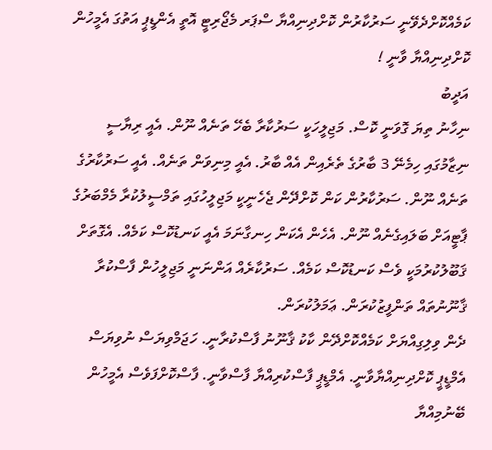ކަމެއްކޮށްދެވޭނީ ސަރުކާރުން ކޮށްދިނިއްޔާ ސްޕަރ މެޖޯރިޓީ އޮތީ އެންޑީޕީ އަތުގަ އެމީހުން ކޮށްދިނިއްޔާ ވާނީ !
އަދީބު
ނިހާނު ތިޔަ ގޮވަނީ ކޮސް. މަޖިލީހަކީ ސަރުކާރާ ބެހޭ ތަނެއް ނޫން. އެއީ ރިޔާސީ ނިޒާމުގައި ހިމެނޭ 3 ބާރުގެ ތެރެއިން އެއް ބާރު. އެއީ މިނިވަން ތަނެއް. އެއީ ސަރުކާރުގެ ތަނެއް ނޫން. ސަރުކާރުން ކަން ކޮށްދޭން ޖެހެނީކީ މަޖިލީހުގައި ތަމްސީލުކުރާ މެމްބަރުގެ ޕާޓީއަށް ބަލައިގެނެއް ނޫން. އެހެން އެކަން ހިނގާނަމަ އެއީ ކަނޑުކޮސް ކަމެއް. އެގޮތަށް ޤަބޫލުކުރުމަކީ ވެސް ކަނޑުކޮސް ކަމެއް. ސަރުކާރެއް އަންނަނީ މަޖިލީހުން ފާސްކުރާ ޤާނޫނުތައް ތަންފީޒުކުރަން. ޢަމަލުކުރަން.
ދެން ވިލިގިއްޔަށް ކަމެއްކޮށްދޭން ކާކު ޤާނޫނު ފާސްކުރާނީ. ހަޖަމްވިޔަސް ނުވިޔަސް އެމްޑީޕީ ކޮށްދިނިއްޔާވާނީ. އެމްޑީޕީ ފާސްކުރިއްޔާ ފާސްވާނީ. ފާސްކޮށްފަވެސް އެމީހުން ބޭނުމިއްޔާ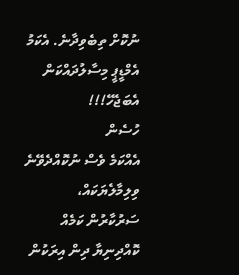ނުކޮށް ތިބެވިދާނެ. އެކަމު އެމްޑީޕީ މިސާލުދައްކަން އެބަޖެހޭ!!!
ހުސެން
އެއްކަމެ ވެސް ނުކޮއްދެވޭނެ ވިލިމާލެޔަކައް، ސަރުކާރުން ކަމެއް ކޮއްދިނިޔާ ދިން އިރަކުން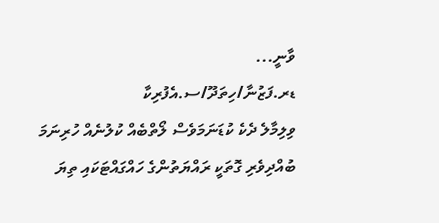ވާނީ...
ޑރ.ފަޒުނާ/ހިތަދޫ/ސ.އެފުރިކާ
ވިލިމާލެ ދެކެ ކުޑަނަމަވެސް ލޯތްބެއް ކުލުނެއް ހުރިނަމަ ބުއްދިވެރި ގޮތަކީ ރައްޔަތުންގެ ހައްގައްޓަކައި ތިޔަ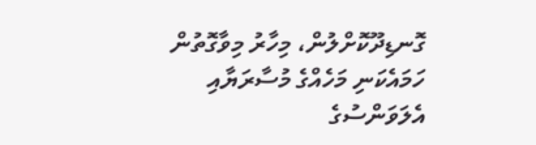ގޮނޑިދޫކޮށްލުން، މިހާރު މިވާގޮތުން ހަމައެކަނި މަހެއްގެ މުސާރަޔާއި އެލަވަންސުގެ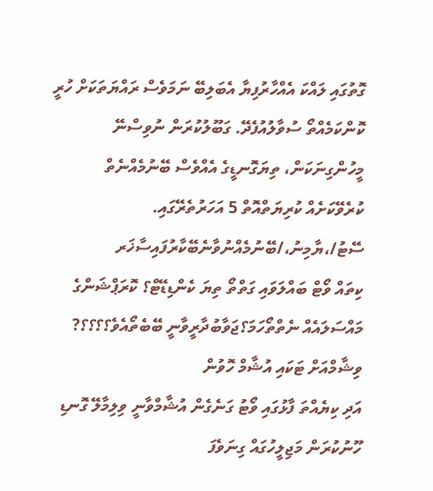ގޮތުގައި ލައްކަ އެއްހާރުފިޔާ އެބަލިބޭ ނަމަވެސް ރައްޔަތަކަށް ހުރީ ކޮންކަމެއްތޯ ސުވާލުއުފެދޭ. ގަބޫލުކުރަން ނުވިސްނޭ މީހުންގިނަކަން، ތިޔަގޮނޑީގެ އެއްވެސް ބޭނުމެއްނެތް ކުރެވޭކަށެއް ކުރިޔަތްއޮތް 5 އަހަރުތެރޭގައި. ސޭޓު/،ޔާމިނު،/ބޭނުމެއްނުވާނެބޭކާރުފައިސާޚަރ
ކިތައް ވޯޓް ބައްލަވައި ގަތްތޯ ތިޔަ ކެންޑިޑޭޓް؟ ކޮރަޕްޝަންގެ މައްސަލައެއް ނެތްތޯހަމަ؟ޖަވާބުދާރީވާނީ ބޭބެތޯއެވެ؟؟؟؟?
ވިޝާމްއަށް ޓަކައި އުޝާމް ހޮވުން
އަދި ކިޔެއްތަ ފާޅުގައި ވޯޓު ގަނެގެން އުޝާމްވާނީ ވިލިމާލޭ ގޮނޑި ހޫނުކުރަން މަޖިލީހުގައް ގިނަވެފަ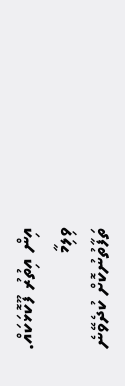އިން އިތުރު ފޫކޮޅަކައް.
ވިލިމާ
ތަފާތުނުކޮށް ކުދެވޭނެ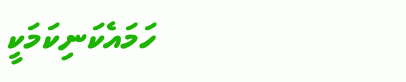ހަމައެކަނިކަމަކީ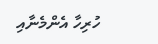ހުރިހާ އެންމެނާއި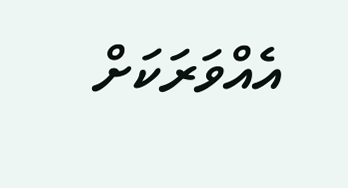އެއްވަރަކަށް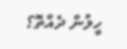ހީލުން ދެއްތޮ؟